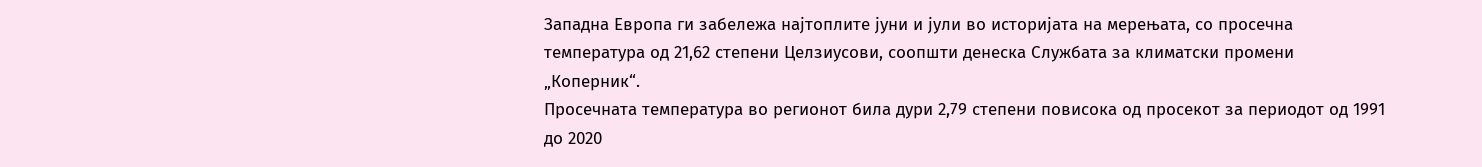Западна Европа ги забележа најтоплите јуни и јули во историјата на мерењата, со просечна температура од 21,62 степени Целзиусови, соопшти денеска Службата за климатски промени „Коперник“.
Просечната температура во регионот била дури 2,79 степени повисока од просекот за периодот од 1991 до 2020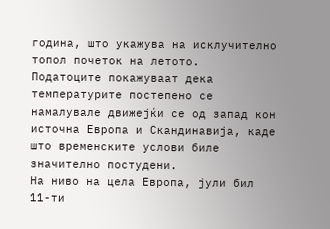година, што укажува на исклучително топол почеток на летото.
Податоците покажуваат дека температурите постепено се намалувале движејќи се од запад кон источна Европа и Скандинавија, каде што временските услови биле значително постудени.
На ниво на цела Европа, јули бил 11-ти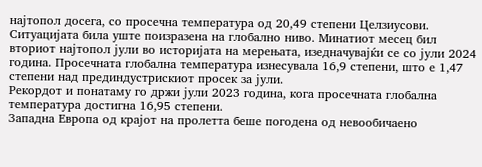најтопол досега, со просечна температура од 20,49 степени Целзиусови.
Ситуацијата била уште поизразена на глобално ниво. Минатиот месец бил вториот најтопол јули во историјата на мерењата, изедначувајќи се со јули 2024 година. Просечната глобална температура изнесувала 16,9 степени, што е 1,47 степени над прединдустрискиот просек за јули.
Рекордот и понатаму го држи јули 2023 година, кога просечната глобална температура достигна 16,95 степени.
Западна Европа од крајот на пролетта беше погодена од невообичаено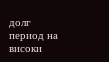долг период на високи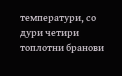температури, со дури четири топлотни бранови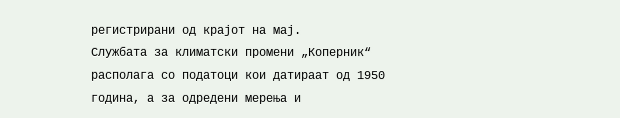регистрирани од крајот на мај.
Службата за климатски промени „Коперник“ располага со податоци кои датираат од 1950 година, а за одредени мерења и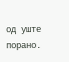од уште порано.